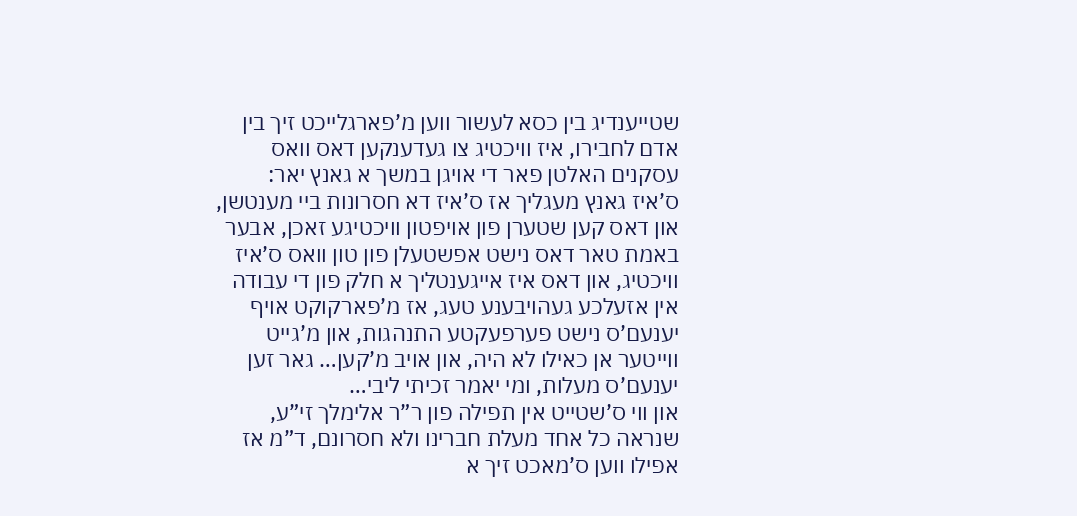שטייענדיג בין כסא לעשור ווען מ’פארגלייכט זיך בין אדם לחבירו, איז וויכטיג צו געדענקען דאס וואס עסקנים האלטן פאר די אויגן במשך א גאנץ יאר:
ס’איז גאנץ מעגליך אז ס’איז דא חסרונות ביי מענטשן, און דאס קען שטערן פון אויפטון וויכטיגע זאכן, אבער באמת טאר דאס נישט אפשטעלן פון טון וואס ס’איז וויכטיג, און דאס איז אייגענטליך א חלק פון די עבודה אין אזעלכע געהויבענע טעג, אז מ’פארקוקט אויף
יענעם’ס נישט פערפעקטע התנהגות, און מ’גייט ווייטער אן כאילו לא היה, און אויב מ’קען… גאר זען יענעם’ס מעלות, ומי יאמר זכיתי ליבי…
און ווי ס’שטייט אין תפילה פון ר”ר אלימלך זי”ע, שנראה כל אחד מעלת חברינו ולא חסרונם, ד”מ אז אפילו ווען ס’מאכט זיך א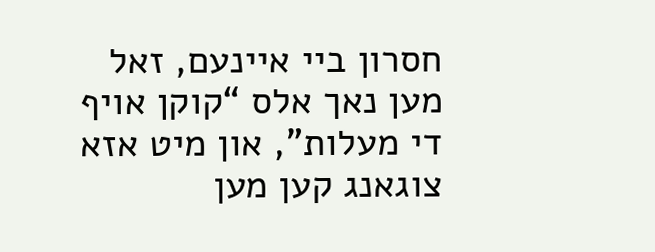חסרון ביי איינעם, זאל מען נאך אלס “קוקן אויף די מעלות”, און מיט אזא צוגאנג קען מען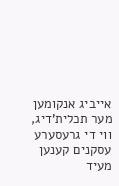אייביג אנקומען מער תכלית’דיג, ווי די גרעסערע עסקנים קענען מעיד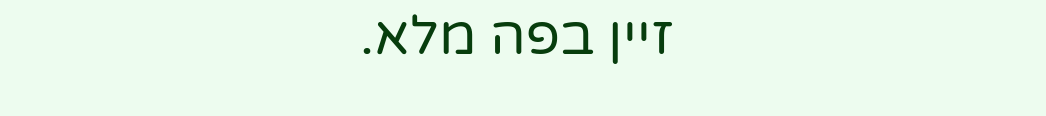זיין בפה מלא.